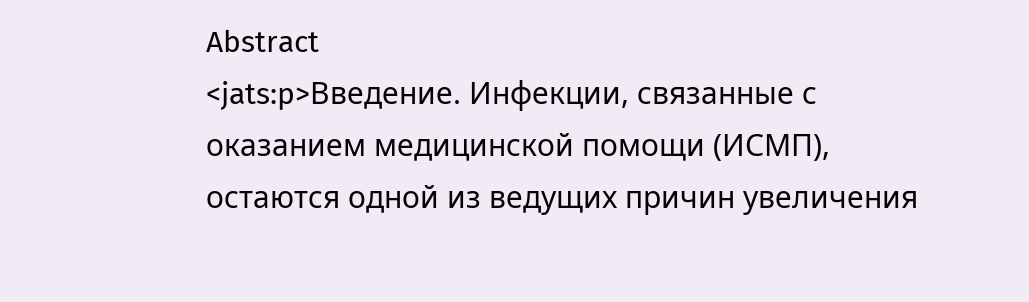Abstract
<jats:p>Введение. Инфекции, связанные с оказанием медицинской помощи (ИСМП), остаются одной из ведущих причин увеличения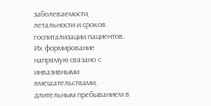заболеваемости, летальности и сроков госпитализации пациентов. Их формирование напрямую связано с инвазивными вмешательствами, длительным пребыванием в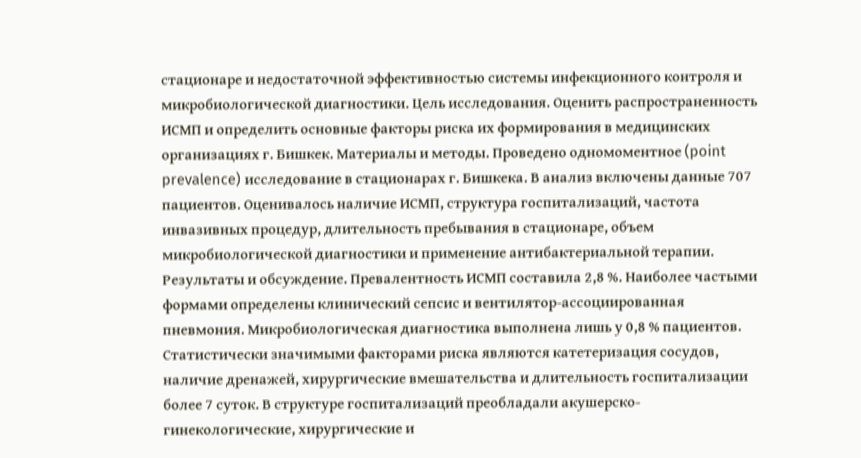стационаре и недостаточной эффективностью системы инфекционного контроля и микробиологической диагностики. Цель исследования. Оценить распространенность ИСМП и определить основные факторы риска их формирования в медицинских организациях г. Бишкек. Материалы и методы. Проведено одномоментное (point prevalence) исследование в стационарах г. Бишкека. В анализ включены данные 707 пациентов. Оценивалось наличие ИСМП, структура госпитализаций, частота инвазивных процедур, длительность пребывания в стационаре, объем микробиологической диагностики и применение антибактериальной терапии. Результаты и обсуждение. Превалентность ИСМП составила 2,8 %. Наиболее частыми формами определены клинический сепсис и вентилятор-ассоциированная пневмония. Микробиологическая диагностика выполнена лишь у 0,8 % пациентов. Статистически значимыми факторами риска являются катетеризация сосудов, наличие дренажей, хирургические вмешательства и длительность госпитализации более 7 суток. В структуре госпитализаций преобладали акушерско-гинекологические, хирургические и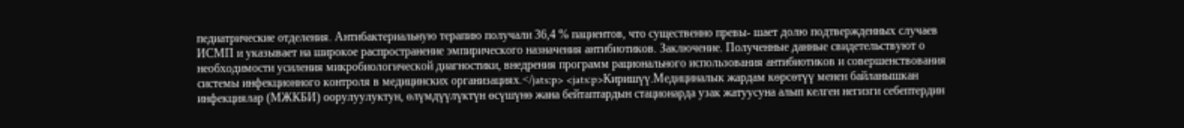педиатрические отделения. Антибактериальную терапию получали 36,4 % пациентов, что существенно превы- шает долю подтвержденных случаев ИСМП и указывает на широкое распространение эмпирического назначения антибиотиков. Заключение. Полученные данные свидетельствуют о необходимости усиления микробиологической диагностики, внедрения программ рационального использования антибиотиков и совершенствования системы инфекционного контроля в медицинских организациях.</jats:p> <jats:p>Киришүү.Медициналык жардам көрсөтүү менен байланышкан инфекциялар (МЖКБИ) оорулуулуктун, өлүмдүүлүктүн өсүшүнө жана бейтаптардын стационарда узак жатуусуна алып келген негизги себептердин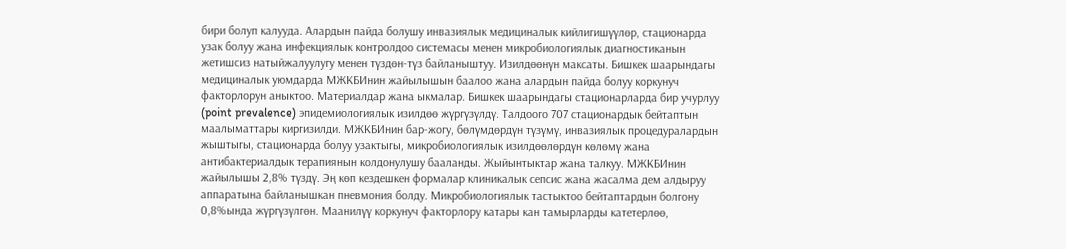бири болуп калууда. Алардын пайда болушу инвазиялык медициналык кийлигишүүлөр, стационарда узак болуу жана инфекциялык контролдоо системасы менен микробиологиялык диагностиканын жетишсиз натыйжалуулугу менен түздөн-түз байланыштуу. Изилдөөнүн максаты. Бишкек шаарындагы медициналык уюмдарда МЖКБИнин жайылышын баалоо жана алардын пайда болуу коркунуч факторлорун аныктоо. Материалдар жана ыкмалар. Бишкек шаарындагы стационарларда бир учурлуу (point prevalence) эпидемиологиялык изилдөө жүргүзүлдү. Талдоого 707 стационардык бейтаптын маалыматтары киргизилди. МЖКБИнин бар-жогу, бөлүмдөрдүн түзүмү, инвазиялык процедуралардын жыштыгы, стационарда болуу узактыгы, микробиологиялык изилдөөлөрдүн көлөмү жана антибактериалдык терапиянын колдонулушу бааланды. Жыйынтыктар жана талкуу. МЖКБИнин жайылышы 2,8% түздү. Эң көп кездешкен формалар клиникалык сепсис жана жасалма дем алдыруу аппаратына байланышкан пневмония болду. Микробиологиялык тастыктоо бейтаптардын болгону 0,8%ында жүргүзүлгөн. Маанилүү коркунуч факторлору катары кан тамырларды катетерлөө,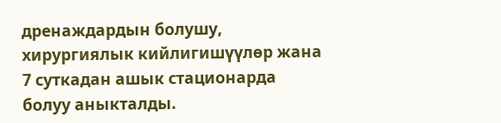дренаждардын болушу, хирургиялык кийлигишүүлөр жана 7 суткадан ашык стационарда болуу аныкталды.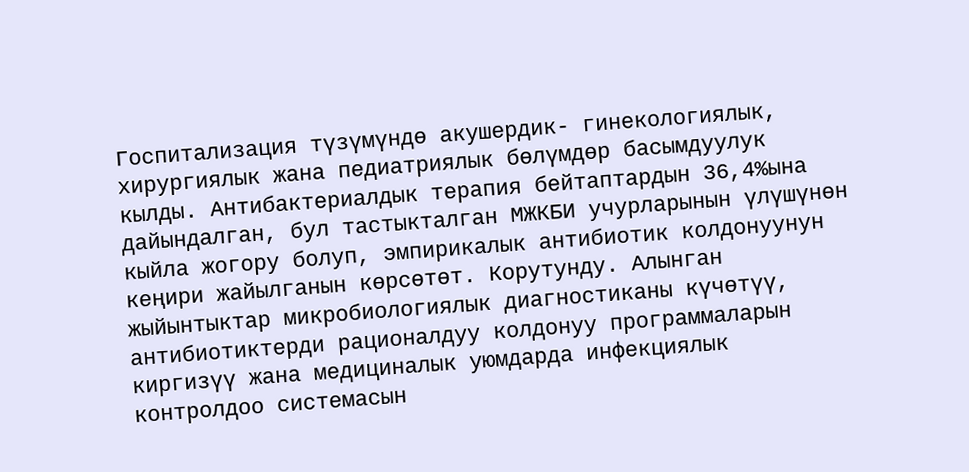Госпитализация түзүмүндө акушердик- гинекологиялык, хирургиялык жана педиатриялык бөлүмдөр басымдуулук кылды. Антибактериалдык терапия бейтаптардын 36,4%ына дайындалган, бул тастыкталган МЖКБИ учурларынын үлүшүнөн кыйла жогору болуп, эмпирикалык антибиотик колдонуунун кеңири жайылганын көрсөтөт. Корутунду. Алынган жыйынтыктар микробиологиялык диагностиканы күчөтүү, антибиотиктерди рационалдуу колдонуу программаларын киргизүү жана медициналык уюмдарда инфекциялык контролдоо системасын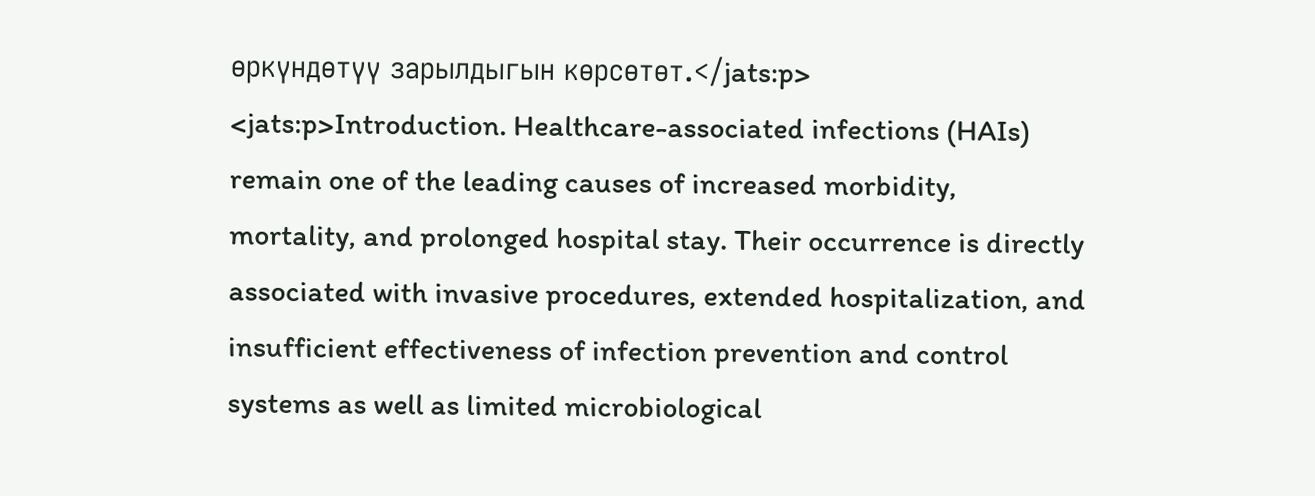өркүндөтүү зарылдыгын көрсөтөт.</jats:p> <jats:p>Introduction. Healthcare-associated infections (HAIs) remain one of the leading causes of increased morbidity, mortality, and prolonged hospital stay. Their occurrence is directly associated with invasive procedures, extended hospitalization, and insufficient effectiveness of infection prevention and control systems as well as limited microbiological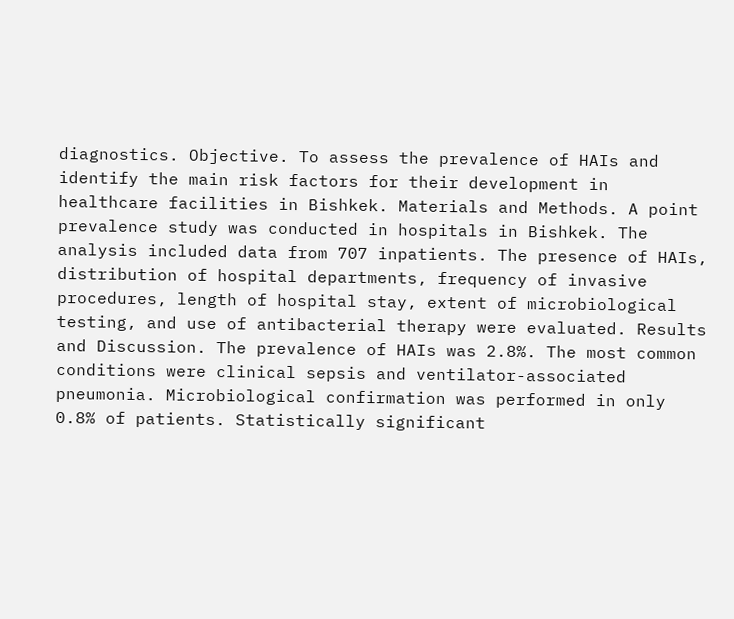diagnostics. Objective. To assess the prevalence of HAIs and identify the main risk factors for their development in healthcare facilities in Bishkek. Materials and Methods. A point prevalence study was conducted in hospitals in Bishkek. The analysis included data from 707 inpatients. The presence of HAIs, distribution of hospital departments, frequency of invasive procedures, length of hospital stay, extent of microbiological testing, and use of antibacterial therapy were evaluated. Results and Discussion. The prevalence of HAIs was 2.8%. The most common conditions were clinical sepsis and ventilator-associated pneumonia. Microbiological confirmation was performed in only 0.8% of patients. Statistically significant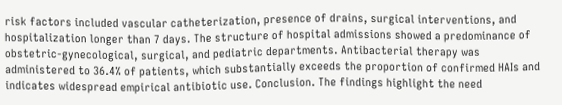risk factors included vascular catheterization, presence of drains, surgical interventions, and hospitalization longer than 7 days. The structure of hospital admissions showed a predominance of obstetric-gynecological, surgical, and pediatric departments. Antibacterial therapy was administered to 36.4% of patients, which substantially exceeds the proportion of confirmed HAIs and indicates widespread empirical antibiotic use. Conclusion. The findings highlight the need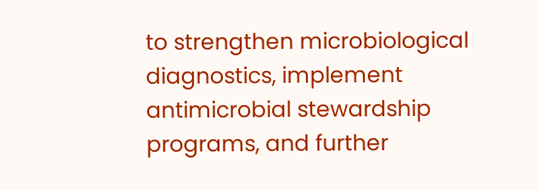to strengthen microbiological diagnostics, implement antimicrobial stewardship programs, and further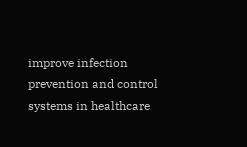improve infection prevention and control systems in healthcare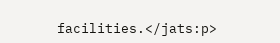facilities.</jats:p>